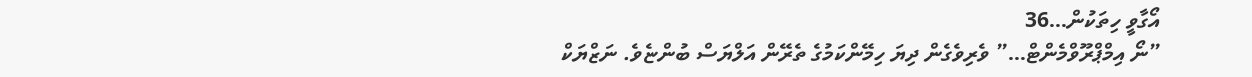އޯގާވީ ހިތަކުން…36
”ނޯ އިމްޕްރޫވްމެންޓް…” ވެރިވެގެން ދިޔަ ހިމޭންކަމުގެ ތެރޭން އަލްޔަސް ބުންޏެވެ. ނަޒްޔަކް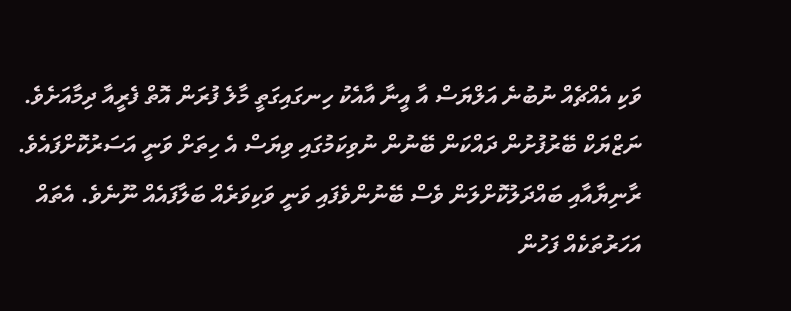ވަކި އެއްޗެއް ނުބުނެ އަލްޔަސް އާ އީނާ އާއެކު ހިނގައިގަތީ މާލެ ފުރަން އޮތް ފެރީއާ ދިމާއަށެވެ. ނަޒްޔަކް ބޭރުފުށުން ދައްކަން ބޭނުން ނުވިކަމުގައި ވިޔަސް އެ ހިތަށް ވަނީ އަސަރުކޮށްފައެވެ. ރާނިޔާއާއި ބައްދަލުކޮށްލަން ވެސް ބޭނުންވެފައި ވަނީ ވަކިވަރެއް ބަލާފައެއް ނޫނެވެ. އެތައް އަހަރުތަކެއް ފަހުން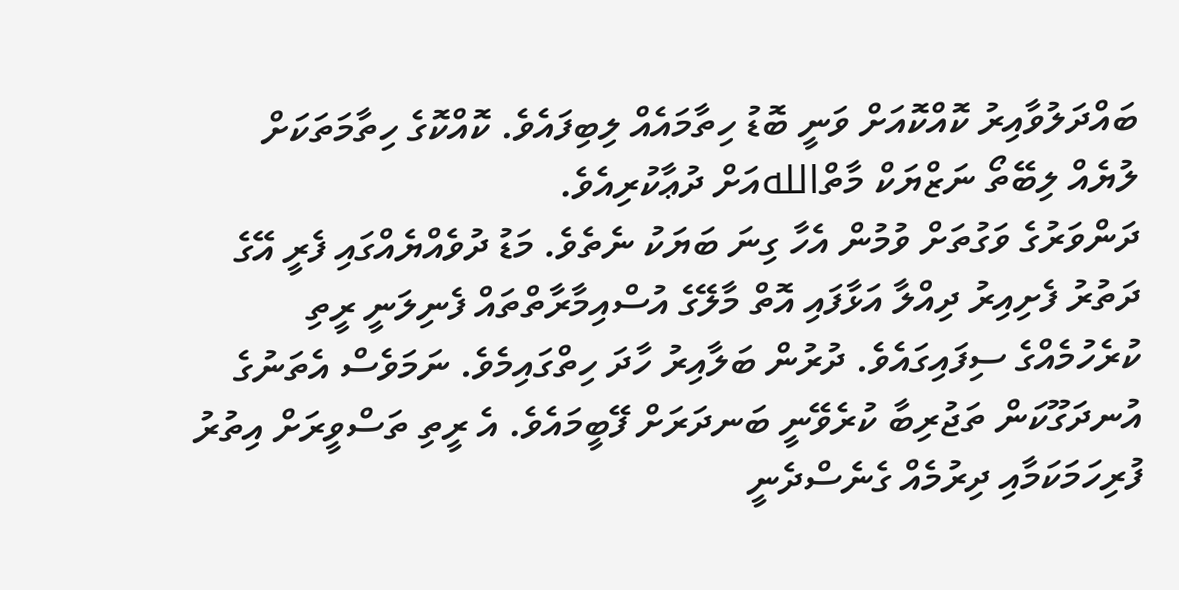ބައްދަލުވާއިރު ކޮއްކޮއަށް ވަނީ ބޮޑު ހިތާމައެއް ލިބިފައެވެ. ކޮއްކޮގެ ހިތާމަތަކަށް ލުޔެއް ލިބޭތޯ ނަޒްޔަކް މާތްاللهއަށް ދުޢާކުރިއެވެ.
ދަންވަރުގެ ވަގުތަށް ވުމުން އެހާ ގިނަ ބަޔަކު ނެތެވެ. މަޑު ދުވެއްޔެއްގައި ފެރީ އޭގެ ދަތުރު ފެށިއިރު ދިއްލާ އަޅާފައި އޮތް މާލޭގެ އުސްއިމާރާތްތައް ފެނިލަނީ ރީތި ކުރެހުމެއްގެ ސިފައިގައެވެ. ދުރުން ބަލާއިރު ހާދަ ހިތްގައިމެވެ. ނަމަވެސް އެތަނުގެ އުނދަގޫކަން ތަޖުރިބާ ކުރެވޭނީ ބަނދަރަށް ފޭބީމައެވެ. އެ ރީތި ތަސްވީރަށް އިތުރު ފުރިހަމަކަމާއި ދިރުމެއް ގެނެސްދެނީ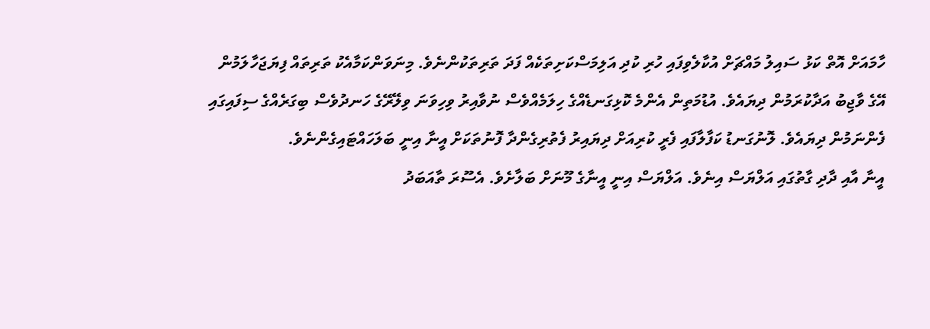ހާމައަށް އޮތް ކަޅު ސައިލު މައްޗަށް އުކާލެވިފައި ހުރި ކުދި އަލިމަސްކަށިތަކެއް ފަދަ ތަރިތަކުންނެވެ. މިނަވަންކަމާއެކު ތަރިތައް ފިޔަޖަހާލަމުން އޭގެ ވާޖިބު އަދާކުރަމުން ދިޔައެވެ. އުޑުމަތިން އެންމެ ކޮޅިގަނޑެއްގެ ހިލަމެއްވެސް ނުވާއިރު ވިހިވަނަ ވިލޭރޭގެ ހަނދުވެސް ބިގަރެއްގެ ސިފައިގައި ފެންނަމުން ދިޔައެވެ. ލޮނުގަނޑު ކަފާލާފައި ފެރީ ކުރިއަށް ދިޔައިރު ފެތުރިގެންދާ ފޮނުތަކަށް އީނާ އިނީ ބަލަހައްޓައިގެންނެވެ.
އީނާ އާއި ދާދި ގާތުގައި އަލްޔަސް އިނެވެ. އަލްޔަސް އިނީ އީނާގެ މޫނަށް ބަލާށެވެ. އެސޫރަ ތާއަބަދު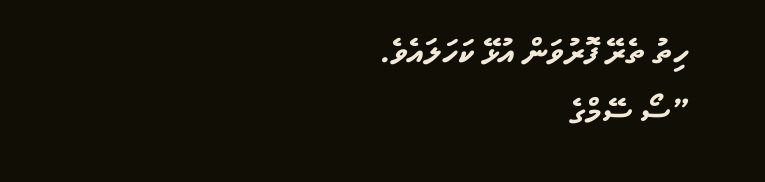ހިތު ތެރޭ ފޮރުވަން އުޅޭ ކަހަލައެވެ.
”ސޯ ސޭމްގެ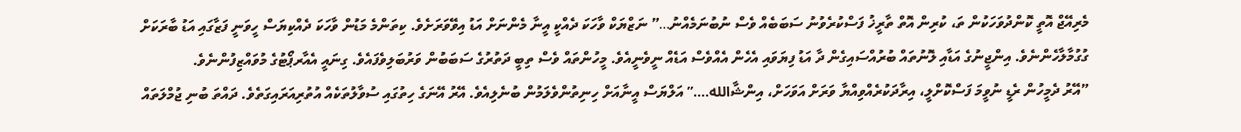މެރިއޭޖް އޮތީ ކޮންދުވަހަކުން ތަ، ކުރިން އޮތް ތާރީޚު ފަސްކުރެވުނު ސަބަބެއް ވެސް ނުބުނަމެއްނު…” ނަޒްޔަކް ވާހަކަ ދެއްކީ އީނާ މެންނަށް އަޑު އިވޭވަރަށެވެ. ކިތަންމެ މަޑުން ވާހަކަ ދެއްކިޔަސް ހީވަނީ ފަޒާގައި އަޑު ބާރަކަށް ގުގުމާލާހެންނެވެ. އިންޖީނުގެ އަޑާއި ލޮނުތައް ބުރުއްސައިގެން ދާ އަޑު ފިޔަވައި އެހެން އެއްވެސް އަޑެއް ނީވެނީއެވެ. މީހުންތައް ވެސް ތިބީ ދަތުރުގެ ސަބަބުން ވަރުބަލިވެފައެވެ. ގިނައީ އެއާރޕޯޓުގެ މުވައްޒިފުންނެވެ.
”އޭރު ދެމީހުން ރެޑީ ނުވީމަ ފަސްކޮށްލީ، އިރާދަކުރެއްވިއްޔާ ވަރަށް އަވަހަށް، އިންޝާالله….” އަލްޔަސް އީނާއަށް ހިނިތުންވެލަމުން ބުނެލިއެވެ. އޭރު އޭނަގެ ހިތުގައި ސުވާލުތަކެއް އުތުރިއަރައިގަތެވެ. ދައްތަ ބުނި ޖުމްލަތައް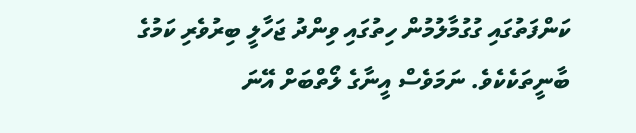ކަންފަތުގައި ގުގުމާލުމުން ހިތުގައި ވިންދު ޖަހާލީ ބިރުވެރި ކަމުގެ ބާނީތަކެކެވެ. ނަމަވެސް އީނާގެ ލޯތްބަށް އޭނަ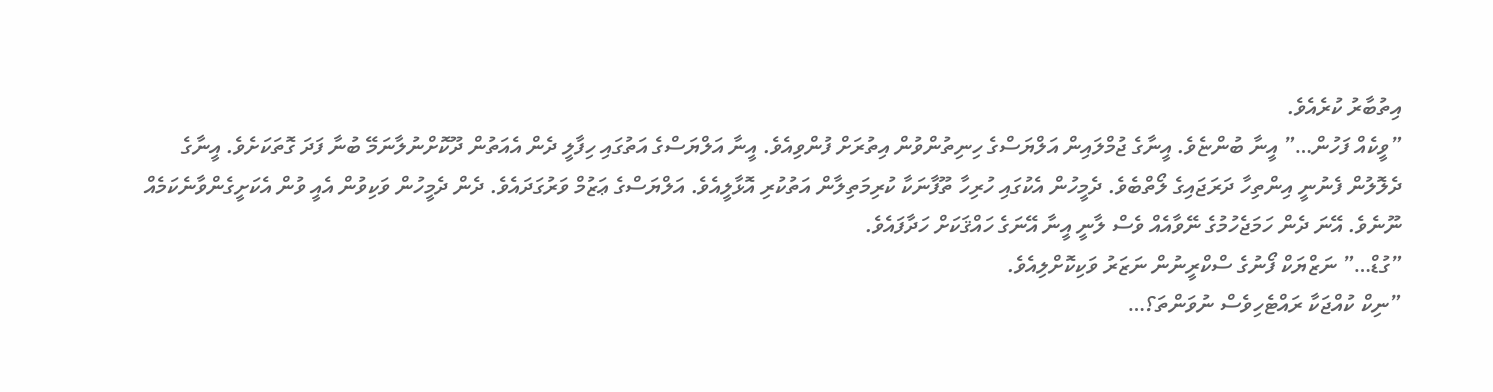އިތުބާރު ކުރެއެވެ.
”ވީކެއް ފަހުން…” އީނާ ބުންޏެވެ. އީނާގެ ޖުމްލައިން އަލްޔަސްގެ ހިނިތުންވުން އިތުރަށް ފުންވިއެވެ. އީނާ އަލްޔަސްގެ އަތުގައި ހިފާލީ ދެން އެއަތުން ދޫކޮށްނުލާނަމޭ ބުނާ ފަދަ ގޮތަކަށެވެ. އީނާގެ ދެލޮލުން ފެނުނީ އިންތިހާ ދަރަޖައިގެ ލޯތްބެވެ. ދެމީހުން އެކުގައި ހުރިހާ ތޫފާނަކާ ކުރިމަތިލާން އަތުކުރި އޮޅާލީއެވެ. އަލްޔަސްގެ ޢަޒުމް ވަރުގަދައެވެ. ދެން ދެމީހުން ވަކިވުން އެއީ ވުން އެކަށީގެންވާނެކަމެއް ނޫނެވެ. އޭނަ ދެން ހަމަޖެހުމުގެ ނޭވާއެއް ވެސް ލާނީ އީނާ އޭނަގެ ހައްޤަކަށް ހަދާފައެވެ.
”ގުޑް…” ނަޒްޔަކް ފޯނުގެ ސްކްރީނުން ނަޒަރު ވަކިކޮށްލިއެވެ.
”ނިކް ކުއްޖަކާ ރައްޓެހިވެސް ނުވަންތަ؟…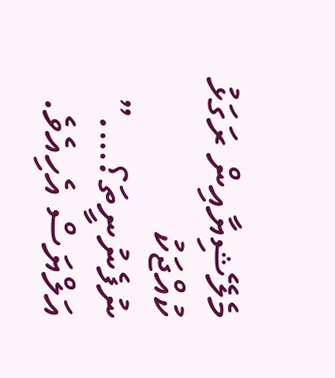މެލޭޝިޔާއިން ރަގަޅު ކުއްޖަކު ނުފެނުނީތަ؟….” އަލްޔަސް އެހިއެވެ.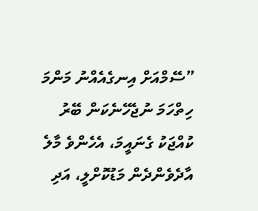”ސޭމްއަށް އިނގެއެއްނު މަންމަ ހިތްހަމަ ނުޖެހޭނެކަން ބޭރު ކުއްޖަކު ގެނައީމަ، އެހެންވެ މާލެ އާދެވެންދެން މަޑުކޮށްލީ، އަދި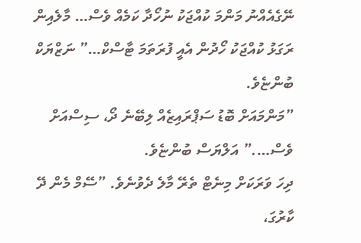ނޭގެއެއްނު މަންމަ ކުއްޖަކު ނުހޯދާ ކަމެއް ވެސް… މާލެއިން ރަގަޅު ކުއްޖަކު ހޯދުން އެއީ ފުރަތަމަ ޓާސްކް…” ނަޒްޔަކް ބުންޏެވެ.
”މަންމައަށް ބޮޑު ސަޕްރައިޒެއް ލިބޭނެ ދޯ، ސިސްއަށް ވެސް….” އަލްޔަސް ބުންޏެވެ.
ދިހަ ވަރަކަށް މިނެޓް ތެރޭ މާލެ ދެވުނެވެ. ”ސޭމް މެން ދޭ ކާރުގަ،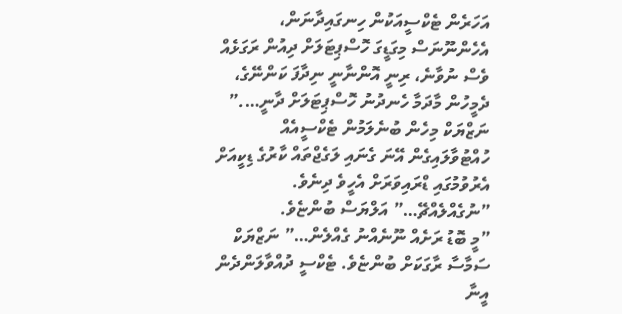އަހަރެން ޓެކްސީއަކުން ހިނގައިދާނަން، އެހެންނޫނަސް މިގަޑީގަ ހޮސްޕިޓަލަށް ދިއުން ރަގަޅެއް ވެސް ނުވާނެ، ރިނީ އޮންނާނީ ނިދާފަ ކަންނޭގެ، ދެމީހުން މާދަމާ ހެނދުނު ހޮސްޕިޓަލަށް ދާނީ….” ނަޒްޔަކް މިހެން ބުނެލަމުން ޓެކްސީއެއް ހުއްޓުވާލައިގެން އޭނަ ގެނައި ލަގެޖްތައް ކާރުގެ ޑިކީއަށް އެރުވުމުގައި ޑްރައިވަރަށް އެހީވެ ދިނެވެ.
”ނުގެއްލެއްޗޭ…” އަލްޔަސް ބުންޏެވެ.
”މީ ބޮޑު ރަށެއް ނޫނެއްނު ގެއްލެން…” ނަޒްޔަކް ސަމާސާ ރާގަކަށް ބުންޏެވެ. ޓެކްސީ ދުއްވާލަންދެން އީނާ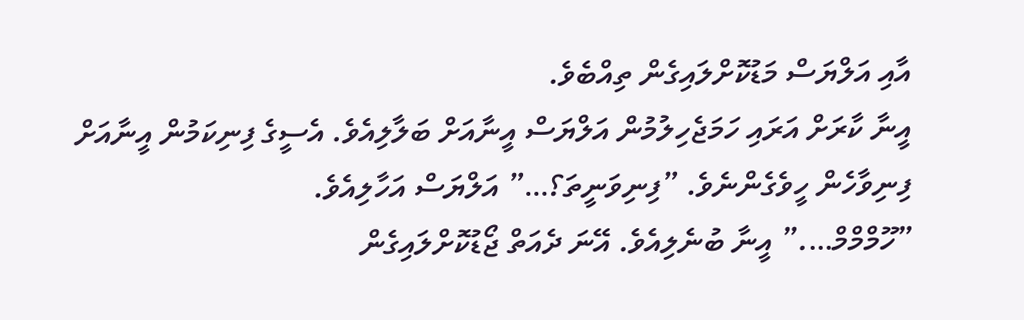އާއި އަލްޔަސް މަޑުކޮށްލައިގެން ތިއްބެވެ.
އީނާ ކާރަށް އަރައި ހަމަޖެހިލުމުން އަލްޔަސް އީނާއަށް ބަލާލިއެވެ. އެސީގެ ފިނިކަމުން އީނާއަށް ފިނިވާހެން ހީވެގެންނެވެ. ”ފިނިވަނީތަ؟…” އަލްޔަސް އަހާލިއެވެ.
”ހޫމްމްމް….” އީނާ ބުނެލިއެވެ. އޭނަ ދެއަތް ޖޯޑުކޮށްލައިގެން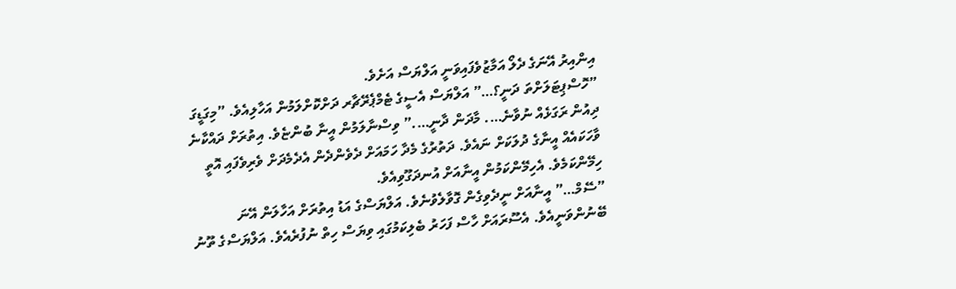އިންއިރު އޭނަގެ ދެލޯ އަމާޒުވެފައިވަނީ އަލްޔަސް އަށެވެ.
”ހޮސްޕިޓަލަށްތަ ދަނީ؟…” އަލްޔަސް އެސީގެ ޓެމްޕެރޭޗާރ ދަށްކޮށްލަމުން އަހާލިއެވެ. ”މިގަޑީގަ ދިއުން ރަގަޅެއް ނުވާނެ…. މާދަން ދާނީ….” ވިސްނާލަމުން އީނާ ބުންޏެވެ. އިތުރަށް ދައްކާނެ ވާހަކައެއް އީނާގެ ދުލަކަށް ނައެވެ. ދަތުރުގެ މެދާ ހަމައަށް ދެވެންދެން އެދެމެދަށް ވެރިވެފައި އޮތީ ހިމޭންކަމެވެ. އެހިމޭންކަމުން އީނާއަށް އުނދަގޫވިއެވެ.
”ސޭމް…” އީނާއަށް ނީދެވިގެން ގޮވާލެވުނެވެ. އަލްޔަސްގެ އަޑު އިތުރަށް އަހާލަން އޭނަ ބޭނުންވަނީއެވެ. އެސޫރައަށް ހާސް ފަހަރު ބެލިކަމުގައި ވިޔަސް ހިތް ނުފުރެއެވެ. އަލްޔަސްގެ ތޫނު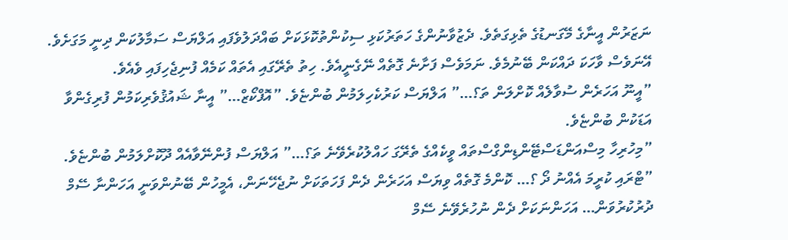ނަޒަރުން އީނާގެ މޭގަނޑުގެ ތެޅިގަތެވެ. ދެޒުވާނުންގެ ހަތަރުކަޅި ސިކުންތުކޮޅަކަށް ބައްދަލުވެފައި އަލްޔަސް ސަމާލުކަން ދިނީ މަގަށެވެ. އޭނަވެސް ވާހަކަ ދައްކަން ބޭނުމެވެ. ނަމަވެސް ފަށާނެ ގޮތެއް ނޭގެނީއެވެ. ހިތު ތެރޭގައި އެތައް ކަމެއް ފުނިޖެހިފައި ވެއެވެ.
”އީނޫ އަހަރެން ސުވާލެއް ކޮށްލަން ތަ؟…” އަލްޔަސް ކަރުކެހިލަމުން ބުންޏެވެ. ”އޮފްކޯޒް…” އީނާ ޝައުޤުވެރިކަމުން ފުރިގެންވާ އަޑަކުން ބުންޏެވެ.
”މިހުރިހާ މިސްއަންޑަސްޓޭންޑިންގްސްތައް ވީކެއްގެ ތެރޭގަ ހައްލުކުރެވޭނެ ތަ؟…” އަލްޔަސް ފުންނޭވާއެއް ދޫކޮށްލަމުން ބުންޏެވެ.
”ޓްރައި ކުރީމަ އެއްނު ދޯ ؟… ކޮންމެ ގޮތެއް ވިޔަސް އަހަރެން ދެން ފަހަތަކަށް ނުޖެހޭނަން، އެމީހުން ބޭނުންވަނީ އަހަންނާ ސޭމް ދުރުކުރުވަން… އަހަންނަކަށް ދެން ނުހުރެވޭނެ ސޭމް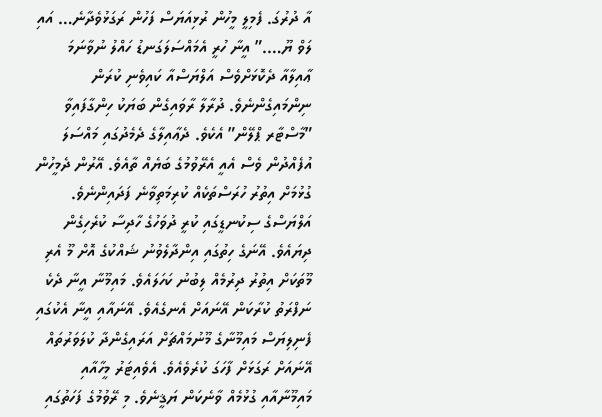އާ ދުރުގަ. ފެމިލީ މީހުން ރުޅިއަޔަސް ފަހުން ރަގަޅުވެދާނެ… އައި ލަވް ޔޫ….” އީނާ ހުރީ އެމައްސަލަގަނޑު ހައްލު ނުވާނަމަ ޢާއިލާއާ ދެކޮޅަށްވެސް އަލްޔަސްއާ ކައިވެނި ކުރަން ނިންމައިގެންނެވެ. ދުރާލާ ރާވައިގެން ބަޔަކު ހިންގާފައިވާ ”މާސްޓާރ ޕްލޭން” އެކެވެ. ދެޢާއިލާގެ ދެމެދުގައި މައްސަލަ އުފެއްދުން ވެސް އެއީ އެރޭވުމުގެ ބަޔެއް ތާއެވެ. އޭރުން ދެމީހުން ގުޅުމަށް އިތުރު ހުރަސްތަކެއް ކުރިމަތިވާނެ ފަދައިންނެވެ.
އަލްޔަސްގެ ސިކުނޑީގައި ކުރީ ދުވަހުގެ ހާދިސާ ކުރެހިގެން ދިޔައެވެ. އޭނަގެ ހިތުގައި އިންދާލެވުނު ޝައްކުގެ އޮށް މޫ އެރި މޫތަކަށް އިތުރު ދިރުމެއް ލިބުނު ކަހަލައެވެ. މައިމޫނާ އީނާ ދެކެ ނަފްރަތު ކުރާކަން އޭނައަށް އެނގެއެވެ. އޭނައާއި އީނާ އެކުގައި ފެނިލިޔަސް މައިމޫނާގެ މޫނުމައްޗަށް އަރައިގެންދާ ކުލަވަރުތައް އޭނައަށް ރަގަޅަށް ފާހަގަ ކުރެވެއެވެ. އެވެއިޓަރު މީހާއާއި މައިމޫނާއާއި ގުޅުމެއް ވާނެކަން ޔަޤީނެވެ. މި ރޭވުމުގެ ފަހަތުގައި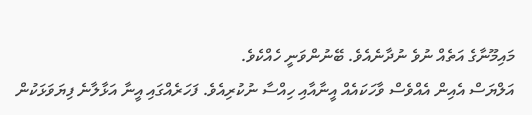މައިމޫނާގެ އަތެއް ނުވެ ނުދާނެއެވެ. ބޭނުންވަނީ ހެއްކެވެ.
އަލްޔަސް އެއިން އެއްވެސް ވާހަކައެއް އީނާއާއި ހިއްސާ ނުކުރިއެވެ. ފަހަރެއްގައި އީނާ އަޅާލާނެ ފިޔަވަޅަކުން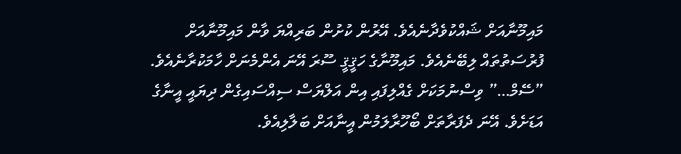މައިމޫނާއަށް ޝައްކުވެދާނެއެވެ. އޭރުން ކުށުން ބަރިއްޔަ ވާން މައިމޫނާއަށް ފުރުސަތުތައް ލިބޭނެއެވެ. މައިމޫނާގެ ހަޤީޤީ ސޫރަ އޭނަ އެންމެނަށް ހާމަކުރާނެއެވެ.
”ސޭމް…” ވިސްނުމަކަށް ގެއްލިފައި އިން އަލްޔަސް ސިއްސައިގެން ދިޔައީ އީނާގެ އަޑަށެވެ. އޭނަ ދެފަރާތަށް ބޯހޫރާލަމުން އީނާއަށް ބަލާލިއެވެ.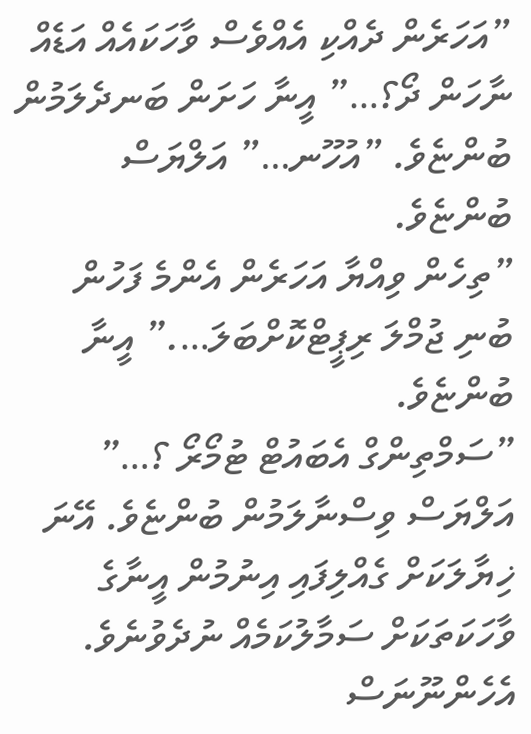”އަހަރެން ދެއްކި އެއްވެސް ވާހަކައެއް އަޑެއް ނާހަން ދޯ؟…” އީނާ ހަށަން ބަނދެލަމުން ބުންޏެވެ. ”އުހޫނ…” އަލްޔަސް ބުންޏެވެ.
”ތިހެން ވިއްޔާ އަހަރެން އެންމެ ފަހުން ބުނި ޖުމްލަ ރިޕީޓްކޮށްބަލަ….” އީނާ ބުންޏެވެ.
”ސަމްތިންގް އެބައުޓް ޓުމޯރޯ ؟…” އަލްޔަސް ވިސްނާލަމުން ބުންޏެވެ. އޭނަ ޚިޔާލަކަށް ގެއްލިފައި އިނުމުން އީނާގެ ވާހަކަތަކަށް ސަމާލުކަމެއް ނުދެވުނެވެ. އެހެންނޫނަސް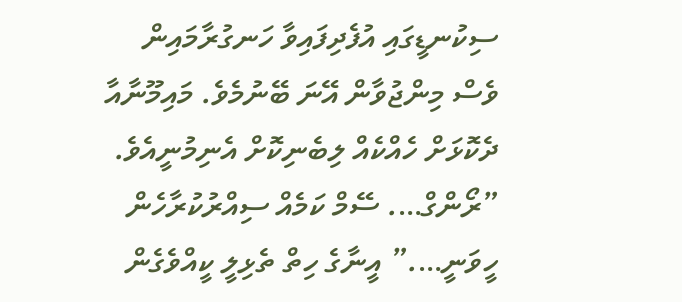ސިކުނޑީގައި އުފެދިފައިވާ ހަނގުރާމައިން ވެސް މިންޖުވާން އޭނަ ބޭނުމެވެ. މައިމޫނާއާ ދެކޮޅަށް ހެއްކެއް ލިބެނިކޮށް އެނިމުނީއެވެ.
”ރޯންގް…. ސޭމް ކަމެއް ސިއްރުކުރާހެން ހީވަނީ….” އީނާގެ ހިތް ތެޅިލީ ކީއްވެގެން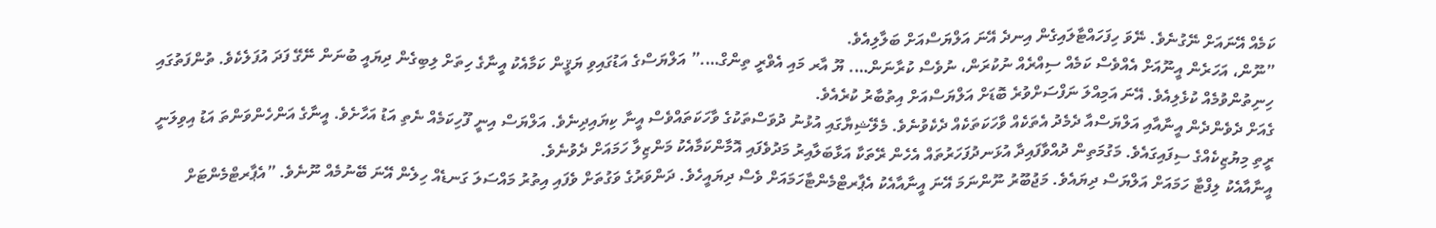ކަމެއް އޭނައަށް ނޭގުނެވެ. ނޭވަ ހިފަހައްޓާލައިގެން އިނދެ އޭނަ އަލްޔަސްއަށް ބަލާލިއެވެ.
”ނޫން، އަހަރެން އީނޫއަށް އެއްވެސް ކަމެއް ސިއްރެއް ނުކުރަން، ނުވެސް ކުރާނަން…. ޔޫ އާރ މައި އެވްރީ ތިންގް….” އަލްޔަސްގެ އަޑުގައިވި ޔަޤީން ކަމާއެކު އީނާގެ ހިތަށް ލިބިގެން ދިޔައީ ބުނަން ނޭގޭ ފަދަ އުފަލެކެވެ. ތުންފަތުގައި ހިނިތުންވުމެއް ކުޅެލިއެވެ. އޭނަ އަމިއްލަ ނަފްސަށްވުރެ ބޮޑަށް އަލްޔަސްއަށް އިތުބާރު ކުރެއެވެ.
ގެއަށް ދެވެންދެން އީނާއާއި އަލްޔަސްއާ ދެމެދު އެތަކެއް ވާހަކަތަކެއް ދެކެވުނެވެ. މެލޭޝިޔާގައި އުޅުނު ދުވަސްތަކުގެ ވާހަކަތައްވެސް އީނާ ކިޔައިދިނެވެ. އަލްޔަސް އިނީ ފޫހިކަމެއް ނެތި އަޑު އަހާށެވެ. އީނާގެ އަންހެންވަންތަ އަޑު އިވިލަނީ ރީތި މިޔުޒިކެއްގެ ސިފައިގައެވެ. މަގުމަތިން ދުއްވާފައިދާ އުޅަނދުފަހަރުތައް އެހެން ރޭތަކާ އަޅާބަލާއިރު މަދުވެފައި އޮމާންކަމާއެކު މަންޒިލާ ހަމައަށް ދެވުނެވެ.
އީނާއާއެކު ލިފްޓާ ހަމައަށް އަލްޔަސް ދިޔައެވެ. މަޖުބޫރު ނޫންނަމަ އޭނަ އީނާއާއެކު އެޕާރޓްމެންޓާހަމައަށް ވެސް ދިޔައީހެވެ. ދަންވަރުގެ ވަގުތަށް ވެފައި އިތުރު މައްސަލަ ގަނޑެއް ހިލެން އޭނަ ބޭނުމެއް ނޫނެވެ. ”އެޕާރޓްމެންޓަށް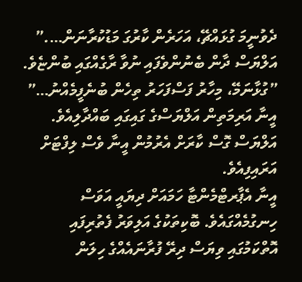ދެވުނީމަ ގުޅައްޗޭ، އަހަރެން ކާރުގަ މަޑުކުރާނަން….” އަލްޔަސް ދާން ބެނުންވެފައި ނުވާ ރާގެއްގައި ބުންޏެވެ. ”ގުޅާނަމޭ، މިހާރު ފަސްފަހަރު ތިހެން ބުނެފީމެއްނު…” އީނާ އަރިމަތިން އަލްޔަސްގެ ގައިގައި ބައްދާލިއެވެ.
އަލްޔަސް ގޮސް ކާރަށް އެރުމުން އީނާ ވެސް ލިފްޓަށް އަރައިފިއެވެ.
އީނާ އެޕާރޓްމެންޓާ ހަމައަށް ދިޔައީ އަވަސް ހިނގުމެއްގައެވެ. ބޮކިތަކުގެ އަލިވަރު ފެތުރިފައި އޮތްކަމުގައި ވިޔަސް ދިރޭ ފުރާނައެއްގެ ހިލަން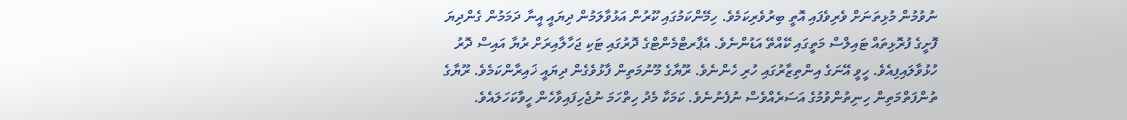ނުވުމުން މުޅިތަނަށް ވެރިވެފައި އޮތީ ބިރުވެރިކަމެވެ. ހިމޭންކަމުގައި ކޫރުން އަޅުވާލަމުން ދިޔައީ އީނާ ދަމަމުން ގެންދިޔަ ފޮށީގެ ފުރޮޅިތައް ޓައިލްސް މަތީގައި ކޭއްތޭ އަޑުންނެވެ. އެޕާރޓްމެންޓްގެ ދޮރުގައި ޓަކި ޖަހާލާއިރަށް ރުޔާ އައިސް ދޮރު ހުޅުވާލައިފިއެވެ. ހީވީ އޭނަގެ އިންތިޒާރުގައި ހުރި ހެންނެވެ. ރޫޔާގެ މޫނުމަތިން ފާޅުވެގެން ދިޔައީ ޚައިރާންކަމެވެ. ރޫޔާގެ ތުންފަތްމަތިން ހިނިތުންވުމުގެ އަސަރެއްވެސް ނުފެނުނެވެ. ކަމަކާ މެދު ހިތްހަމަ ނުޖެހިފައިވާހެން ހީވާކަހަލައެވެ.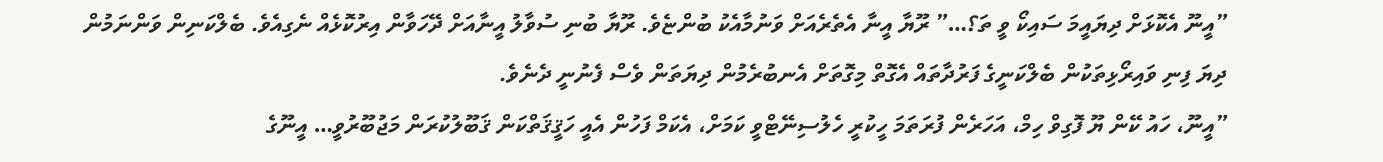”އީނޫ އެކޮޅަށް ދިޔައީމަ ސައިކޯ ވީ ތަ؟…” ރޫޔާ އީނާ އެތެރެއަށް ވަނުމާއެކު ބުންޏެވެ. ރޫޔާ ބުނި ސުވާލު އީނާއަށް ދޭހަވާން އިރުކޮޅެއް ނެގިއެވެ. ބެލްކަނިން ވަންނަމުން ދިޔަ ފިނި ވައިރޯޅިތަކުން ބެލްކަނީގެ ފަރުދާތައް އެގޮތް މިގޮތަށް އެނބުރެމުން ދިޔަތަން ވެސް ފެނުނީ ދެނެވެ.
”އީނޫ، ހައު ކޭން ޔޫ ފޮގިވް ހިމް، އަހަރެން ފުރަތަމަ ހީކުރީ ހެލުސިނޭޓްވީ ކަމަށް، އެކަމް ފަހުން އެއީ ހަޤީޤަތްކަން ޤަބޫލުކުރަން މަޖުބޫރުވީ… އީނޫގެ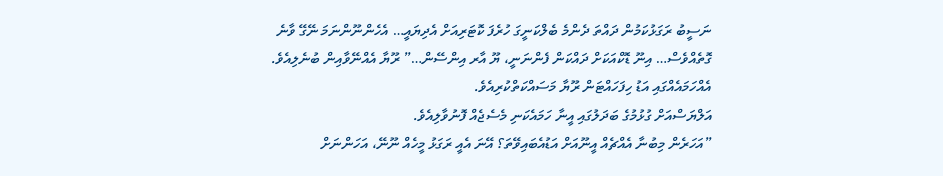ނަސީބު ރަގަޅުކަމުން ދައްތަ ދެންމެ ބެލްކަނީގަ ހުރެފަ ކޮޓަރިއަށް އެދިޔައީ… އެހެންނޫންނަމަ ނޭގޭ ވާނެ ގޮތެއްވެސް… އިނޫ ޑޮކްއަކަށް ދައްކަން ފެންނަނީ، ޔޫ އާރ އިންސޭން…” ރޫޔާ އެއްނޭވާއިން ބުނެލިއެވެ. އެއްހަމައެއްގައި އަޑު ހިފަހައްޓަން ރޫޔާ މަސައްކަތްކުރިއެވެ.
އަލްޔަސްއަށް ގުޅުމުގެ ބަދަލުގައި އީނާ ހަމައެކަނި މެސެޖެއް ފޮނުވާލިއެވެ.
”އަހަރެން މިބުނާ އެއްޗެއް އީނޫއަށް އަޑުއެބައިވޭތަ؟ އޭނަ އެއީ ރަގަޅު މީހެއް ނޫނޭ، އަހަންނަށް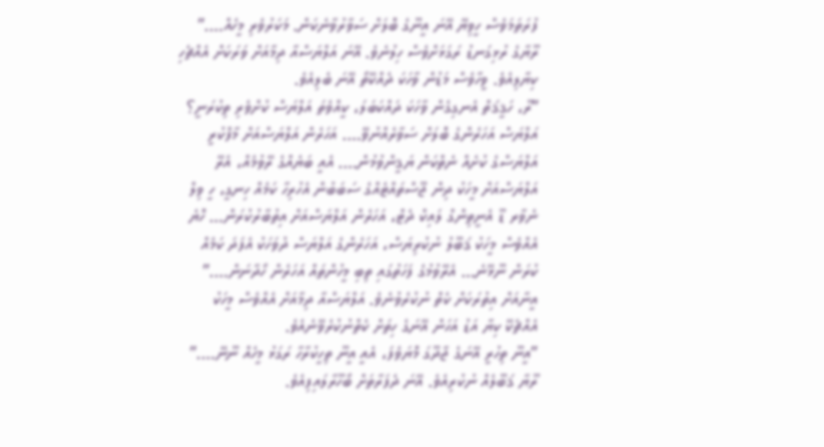ފުރަތަމަވެސް ހީވިޔޭ އޭނަ އީނޫގެ ބޮލަށް ސަވާރުވާނެކަން. މަކަރުވެރި މީހެއް….” ރޫޔާގެ ރުޅިގަނޑު ރަގަޅަށްވެސް ހިލުނެވެ. އޭނަ އަލްޔަސްއާ ދިމާއަށް ވަރަކަށް އެއްޗެހި ކިޔާލިއެވެ. ވީހާވެސް މަޑުން ވާހަކަ ދެއްކޭތޯ އޭނަ ބެލިއެވެ.
”ރޫ، ހަޤީޤަތް އެނގިގެން ވާހަކަ ދައްކަބަލަ، ކީއްވެތަ އަލްޔަސް ކުށްވެރި ތިކުރަނީ؟ އަލްޔަސް އަހަރެންގެ ބޮލަށް ސަވާރެއްނުވޭ…. އަހަރެން އަލްޔަސްއަށް މާފްކުރީ އަލްޔަސްގެ ކުށެއް ނެތްކަން ޔަޤީންވުމުން…. އެއީ ބަޔެއްގެ ރޭވުމެއް، އެރޭ އަލްޔަސްއަށް މީހަކު ދިން ޖޫސްތައްޓެއްގެ ސަބަބުން އެހުރިހާ ކަމެއް ހިނގީ، ހީ ވިލް ނެވާރ ޑޫ އެނީތިންގް ލައިކް ދެޓް، އަހަރެން އަލްޔަސްއަށް އިތުބާރުކުރަން… ހޮޔެ އެއްވެސް މީހަކު ޤަބޫލު ނުކުރިޔަސް، އަހަރެންގެ އަލްޔަސް ދުވަހަކު އެފަދަ ކަމެއް ކުރަން ނޫޅޭނެ… އެރޭވުމުގެ ފަހަތުގައި ތިބި މީހުންތައް އަހަރެން ހޯދާނަން….” އީނާއަށް އިތުރަކަށް ކެތް ނުކުރެވުނެވެ. އަލްޔަސްއާ ދިމާއަށް އެއްވެސް މީހަކު އެއްޗެކޭ ކިޔާ އަޑު އަހަން އޭނަގެ ހިތަށް ކެތްނުކުރެވޭނެއެވެ.
”އީނޫ ތިހުރީ އޭނަގެ ޖާދޫގަ މޮޔަވެފަ، އެއީ އީނޫ ތިހީކުރާހާ ރަގަޅު މީހެއް ނޫނޭ….” ރޫޔާ ޤަބޫލެއް ނުކުރިއެވެ. އޭނަ ދެފަރާތަށް ބޯހޫރާލައިފިއެވެ.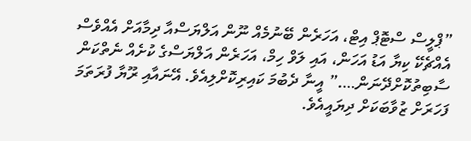”ޕްލީސް ސްޓޮޕް އިޓް، އަހަރެން ބޭނުމެއް ނޫން އަލްޔަސްއާ ދިމާއަށް އެއްވެސް އެއްޗެކޭ ކިޔާ އަޑު އަހަން، އައި ލަވް ހިމް، އަހަރެން އަލްޔަސްގެ ކުށެއް ނެތްކަން ސާބިތުކޮށްދޭނަން….” އީނާ ދެބުމަ ކައިރިކޮށްލިއެވެ. އޭނައާއި ރޫޔާ ފުރަތަމަ ފަހަރަށް ޒުވާބަކަށް ދިޔައީއެވެ.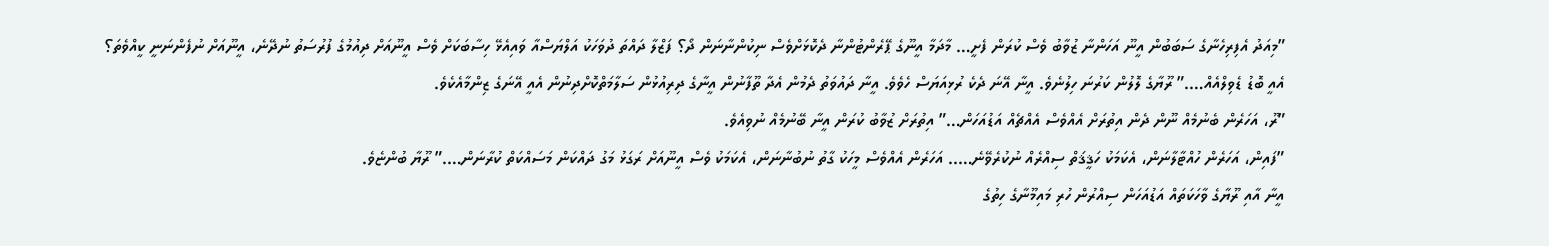”މިއަދު އެފިރިހެނާގެ ސަބަބުން އީނޫ އަހަންނާ ޒުވާބު ވެސް ކުރަން ފެށީ… މާދަމާ އީނޫގެ ޕޭރެންޓުންނާ ދެކޮޅަށްވެސް ނިކުންނާނަން ދޯ؟ ފަޒްލާ ދައްތަ ދުވަހަކު އަލްޔަސްއާ ވައިއެޅޭ ހިސާބަކަށް ވެސް އީނޫއަށް ދިއުމުގެ ފުރުސަތު ނުދޭނެ، އީނޫއަށް ނުފެންނަނީ ކީއްވެތަ؟ އެއީ ބޮޑު ޑެވިލްއެއް….” ރޫޔާގެ ލޮލުން ކަރުނަ ހިލުނެވެ. އީނާ އޭނަ ދެކެ ރުޅިއަޔަސް ހެވެވެ. އީނާ ދައުވަތު ދެމުން އެދާ ތޫފާނުން އީނާގެ ދިރިއުޅުން ސަލާމަތްކޮށްދިނުން އެއީ އޭނަގެ ޒިންމާއެކެވެ.
”ރޫ، އަހަރެން ބެނުމެއް ނޫން ދެން އިތުރަށް އެއްވެސް އެއްޗެއް އަޑުއަހަން…” އިތުރަށް ޒުވާބު ކުރަން އީނާ ބޭނުމެއް ނުވިއެވެ.
”ފައިން، އަހަރެން ހުއްޓާލާނަން، އެކަމަކު ހަޤީޤަތް ސިއްރެއް ނުކުރެވޭނެ….. އަހަރެން އެއްވެސް މީހަކު ގާތު ނުބުނާނަން، އެކަމަކު ވެސް އީނޫއަށް ރަގަޅު މަގު ދައްކަން މަސައްކަތް ކުރާނަން….” ރޫޔާ ބުންޏެވެ.
އީނާ އާއި ރޫޔާގެ ވާހަކަތައް އަޑުއަހަން ސިއްރުން ހުރި މައިމޫނާގެ ހިތުގެ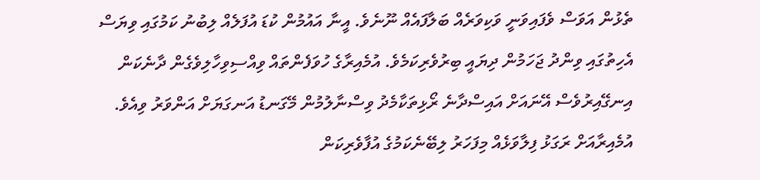ތެޅުން އަވަސް ވެފައިވަނީ ވަކިވަރެއް ބަލާފައެއް ނޫނެވެ. އީނާ އައުމުން ކުޑަ އުފަލެއް ލިބުނު ކަމުގައި ވިޔަސް އެހިތުގައި ވިންދު ޖަހަމުން ދިޔައީ ބިރުވެރިކަމެވެ. އުމެއިރާގެ ހުވަފެންތައް ވިއްސިވިހާލިވެގެން ދާނެކަން އިނގޭއިރުވެސް އޭނައަށް އައިސްދާނެ ރޯޅިތަކާމެދު ވިސްނާލުމުން މޭގަނޑު އަނގަޔަށް އަންވަރު ވިއެވެ. އުމެއިރާއަށް ރަގަޅު ފިލާވަޅެއް މިފަހަރު ލިބޭނެކަމުގެ އުފާވެރިކަން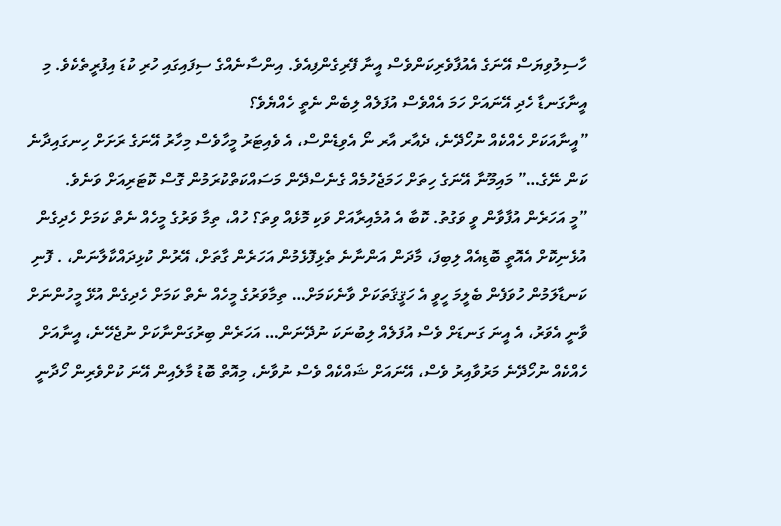ހާސިލުވިޔަސް އޭނަގެ އެއުފާވެރިކަންވެސް އީނާ ފޭރިގެންފިއެވެ. އިންސާނެއްގެ ސިފައިގައި ހުރި ކުޑަ އިފުރީތެކެވެ. މި އީނާގަނޑާ ހެދި އޭނައަށް ހަމަ އެއްވެސް އުފަލެއް ލިބެން ނެތީ ހެއްޔެވެ؟
”އީނާއަކަށް ހެއްކެއް ނުހޯދޭނެ، ދެއާރ އާރ ނޯ އެވިޑެންސް، އެ ވެއިޓަރު މީހާވެސް މިހާރު އޭނަގެ ރަށަށް ހިނގައިދާނެ ކަން ނޭގެ…” މައިމޫނާ އޭނަގެ ހިތަށް ހަމަޖެހުމެއް ގެނެސްދޭން މަސައްކަތްކުރަމުން ގޮސް ކޮޓަރިއަށް ވަނެވެ.
”މީ އަހަރެން އުފާވާން ވީ ވަގުތު. ކޮބާ އެ އުމެއިރާއަށް ވަކި މޮޅެއް ވިތަ؟ ހުއް، ތިމާ ވަރުގެ މީހެއް ނެތް ކަމަށް ހެދިގެން އުޅެނިކޮށް އެއޮތީ ބޮޑިއެއް ލިބިފަ، މާދަން އަންނާނެ ތެޅިފޮޅެމުން އަހަރެން ގާތަށް، އޭރުން ކުޅިދައްކާލާނަން، . ފޮނި ކަނޑާލަމުން ހުވަފެން ބެލީމަ ހީވީ އެ ހަޤީޤަތަކަށް ވާނެކަމަށް… ތިމާވަރުގެ މީހެއް ނެތް ކަމަށް ހެދިގެން އުޅޭ މީހުންނަށް ވާނީ އެވަރު، އެ އީނަ ގަނޑަށް ވެސް އުފަލެއް ލިބުނަކަ ނުދޭނަން… އަހަރެން ބިރުގަންނާކަށް ނުޖެހޭނެ، އީނާއަށް ހެއްކެއް ނުހޯދޭނެ މަރުވާއިރު ވެސް، އޭނައަށް ޝައްކެއް ވެސް ނުވާނެ، މިއޮތް ބޮޑު މާލެއިން އޭނަ ކުށްވެރިން ހޯދާނީ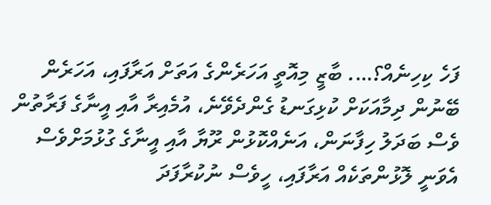ފަހެ ކިހިނެއް؟…. ބާޒީ މިއޮތީ އަހަރެންގެ އަތަށް އަރާފައި، އަހަރެން ބޭނުން ދިމާއަކަށް ކުޅިގަނޑު ގެންދެވޭނެ، އުމެއިރާ އާއި އީނާގެ ފަރާތުން ވެސް ބަދަލު ހިފާނަން، އަނެއްކޮޅުން ރޫޔާ އާއި އީނާގެ ގުޅުމަށްވެސް އެވަނީ ލޮޅުންތަކެއް އަރާފައި، ހީވެސް ނުކުރާފަދަ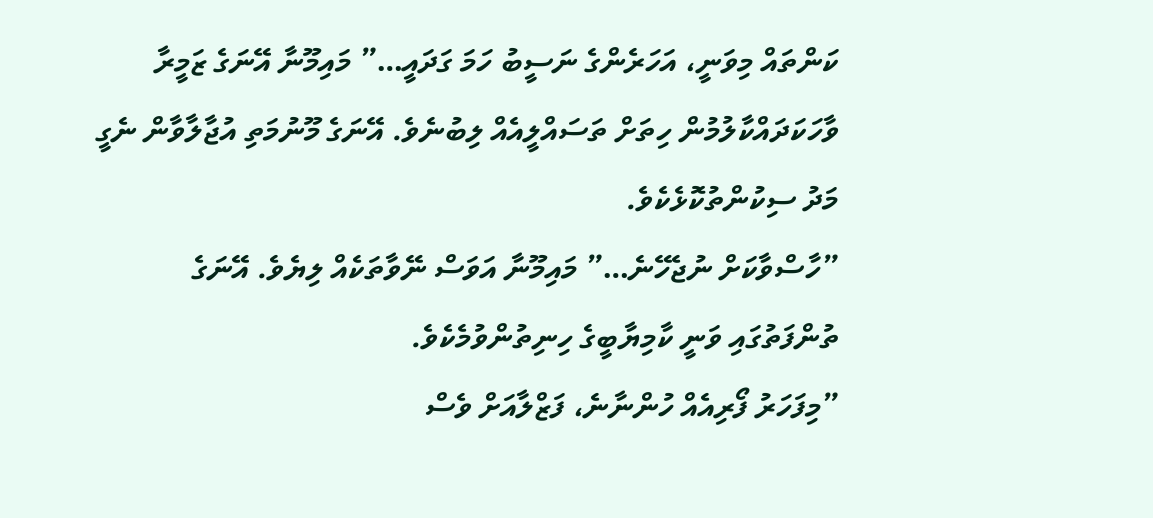ކަންތައް މިވަނީ، އަހަރެންގެ ނަސީބު ހަމަ ގަދައީ…” މައިމޫނާ އޭނަގެ ޒަމީރާ ވާހަކަދައްކާލުމުން ހިތަށް ތަސައްލީއެއް ލިބުނެވެ. އޭނަގެ މޫނުމަތި އުޖާލާވާން ނެގީ މަދު ސިކުންތުކޮޅެކެވެ.
”ހާސްވާކަށް ނުޖެހޭނެ…” މައިމޫނާ އަވަސް ނޭވާތަކެއް ލިޔެވެ. އޭނަގެ ތުންފަތުގައި ވަނީ ކާމިޔާބީގެ ހިނިތުންވުމެކެވެ.
”މިފަހަރު ފޯރިއެއް ހުންނާނެ، ފަޒްލާއަށް ވެސް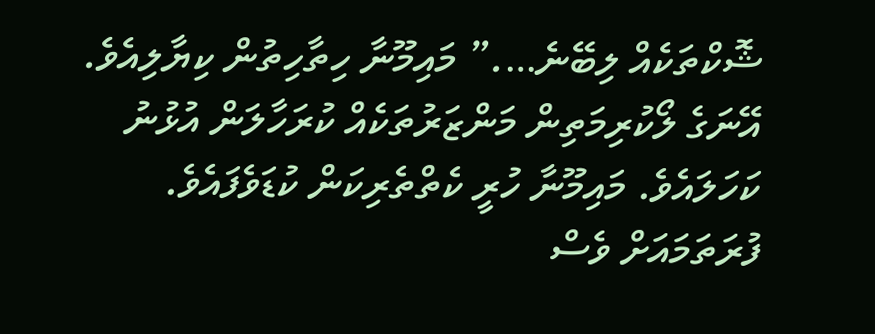ޝޮކްތަކެއް ލިބޭނެ….” މައިމޫނާ ހިތާހިތުން ކިޔާލިއެވެ. އޭނަގެ ލޯކުރިމަތިން މަންޒަރުތަކެއް ކުރަހާލަން އުޅުނު ކަހަލައެވެ. މައިމޫނާ ހުރީ ކެތްތެރިކަން ކުޑަވެފައެވެ. ފުރަތަމައަށް ވެސް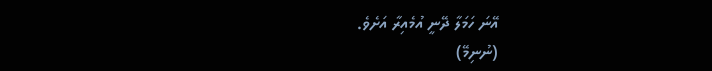އޭނަ ހަމަލާ ދޭނީ އުމެއިރާ އަށެވެ.
(ނުނިމޭ)